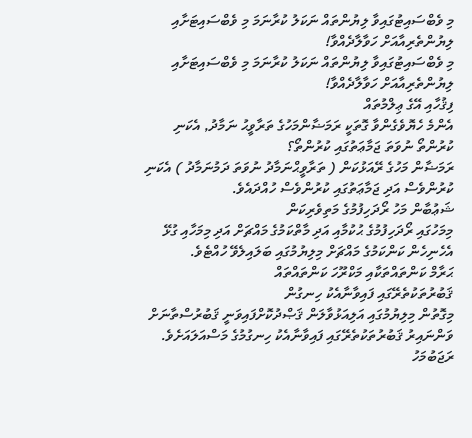މި ވެބްސައިޓުގައިވާ ލިޔުންތައް ނަކަލު ކުރާނަމަ މި ވެބްސައިޓަށާއި ލިޔުންތެރިއާއަށް ހަވާލާދެއްވާ!
މި ވެބްސައިޓުގައިވާ ލިޔުންތައް ނަކަލު ކުރާނަމަ މި ވެބްސައިޓަށާއި ލިޔުންތެރިއާއަށް ހަވާލާދެއްވާ!
ފިޤުހާއި އޭގެ ޢިލްމުތައް
އެންމެ ހެޔޮވެގެންވާ ގޮތަކީ ރަމަޟާންމަހުގެ ތަރާވީޙު ނަމާދު, އެކަނި ކުރުންތޯ ނުވަތަ ޖަމާޢަތުގައި ކުރުންތޯ؟
ރަމަޟާން މަހުގެ ރޭއަޅުކަން ( ތަރާވީޙްނަމާދު ނުވަތަ ދަމުނަމާދު ) އެކަނި ކުރުންވެސް އަދި ޖަމާޢަތުގައި ކުރުންވެސް ހުއްދައެވެ.
ޝަޢުބާން މަހު ރޯދަހިފުމުގެ މަތިވެރިކަން
މިމަހުގައި ރޯދަހިފުމުގެ ޙުކުމާއި އަދި މާތްކަމުގެ މައްޗަށް އަދި މިމަހާއި ގުޅޭ އެހެނިހެން ކަންކަމުގެ މައްޗަށް މިލިޔުމުގައި ބަލައިލެވޭ ހުއްޓެވެ.
ޙަރާމް ކަންތައްތަކާއި މަކްރޫހަ ކަންތައްތައް
ޤަބުރުތަކުތެރޭގައި ފައިވާނާއެކު ހިނގުން
މިގޮތުން މިލިޔުމުގައި އަލިއަޅުވާލަން ޤަޞްދުކޮށްފައިވަނީ ޤަބުރުސްތާނަށް ވަންނައިރު ޤަބުރުތަކުތެރޭގައި ފައިވާނާއެކު ހިނގުމުގެ މަސްއަލައަށެވެ.
ރަޖަބުމަހު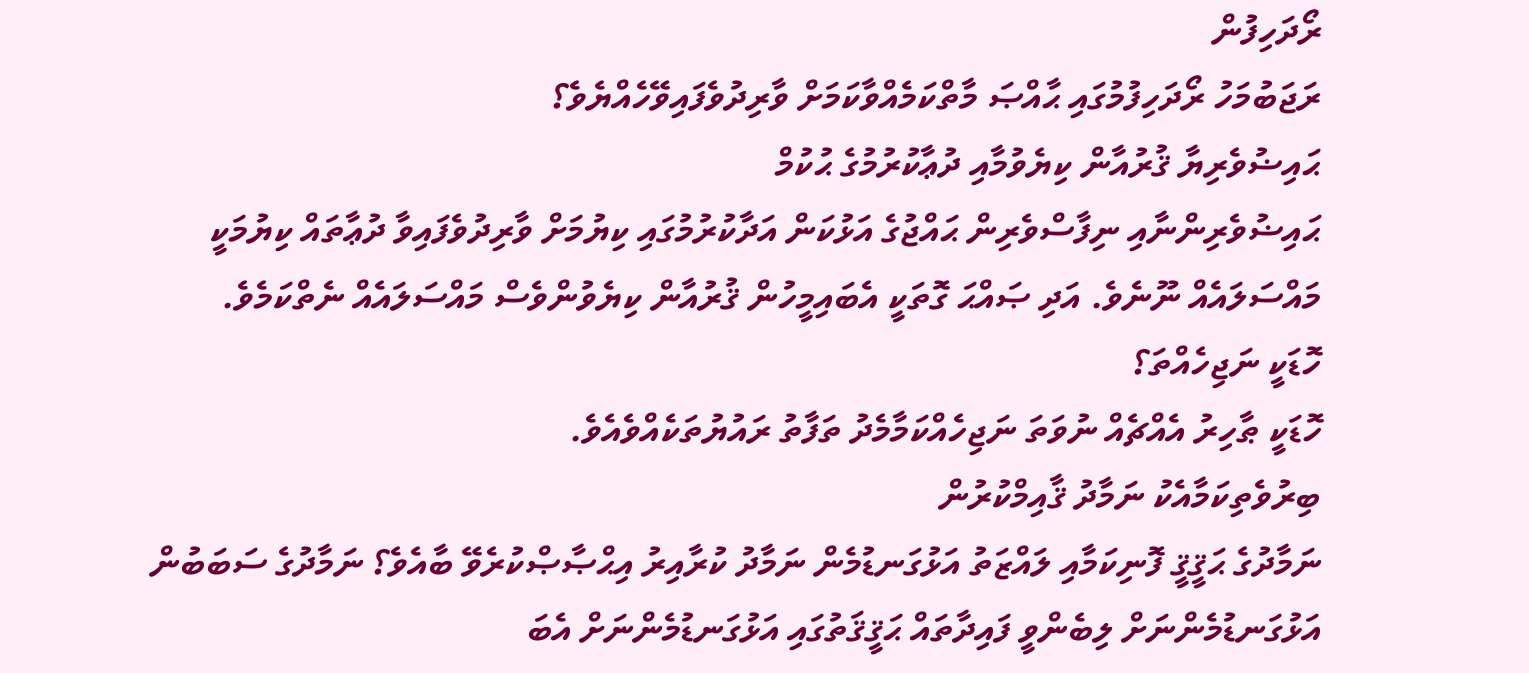ރޯދަހިފުން
ރަޖަބުމަހު ރޯދަހިފުމުގައި ޙާއްޞަ މާތްކަމެއްވާކަމަށް ވާރިދުވެފައިވޭހެއްޔެވެ؟
ޙައިޟުވެރިޔާ ޤުރުއާން ކިޔެވުމާއި ދުޢާކުރުމުގެ ޙުކުމް
ޙައިޟުވެރިންނާއި ނިފާސްވެރިން ޙައްޖުގެ އަޅުކަން އަދާކުރުމުގައި ކިޔުމަށް ވާރިދުވެފައިވާ ދުޢާތައް ކިޔުމަކީ މައްސަލައެއް ނޫނެވެ. އަދި ޞައްޙަ ގޮތަކީ އެބައިމީހުން ޤުރުއާން ކިޔެވުންވެސް މައްސަލައެއް ނެތްކަމެވެ.
ހޮޑަކީ ނަޖިހެއްތަ؟
ހޮޑަކީ ޠާހިރު އެއްޗެއް ނުވަތަ ނަޖިހެއްކަމާމެދު ތަފާތު ރައުޔުތަކެއްވެއެވެ.
ބިރުވެތިކަމާއެކު ނަމާދު ޤާއިމްކުރުން
ނަމާދުގެ ޙަޤީޤީ ފޮނިކަމާއި ލައްޒަތު އަޅުގަނޑުމެން ނަމާދު ކުރާއިރު އިޙްޞާޞްކުރެވޭ ބާއެވެ؟ ނަމާދުގެ ސަބަބުން އަޅުގަނޑުމެންނަށް ލިބެންވީ ފައިދާތައް ޙަޤީޤަތުގައި އަޅުގަނޑުމެންނަށް އެބަ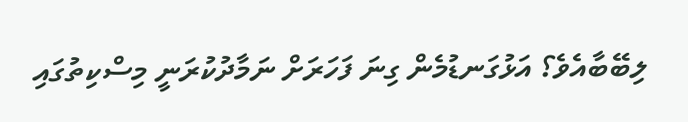ލިބޭބާއެވެ؟ އަޅުގަނޑުމެން ގިނަ ފަހަރަށް ނަމާދުކުރަނީ މިސްކިތުގައި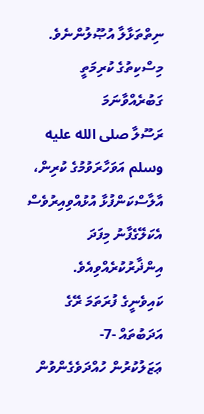ނިތްތަޅާލާ އުޞޫލުންނެވެ.
މިސްކިތުގެ ކުރިމަތީ ގަބުރެއްވާނަމަ
ރަސޫލާ صلى الله عليه وسلم އަވަހާރަވުމުގެ ކުރިން، އާލާސްކަންފުޅާ އުޅުއްވިއިރުވެސް އެކަލޭގެފާނު މިފަދަ އިންޛާރުކުރެއްވިއެވެ.
ކައިވެނީގެ ފުރަތަމަ ރޭގެ އަދަބުތައް -7-
ޢަޒަލުކުރުން ހުއްދަވެގެންވުން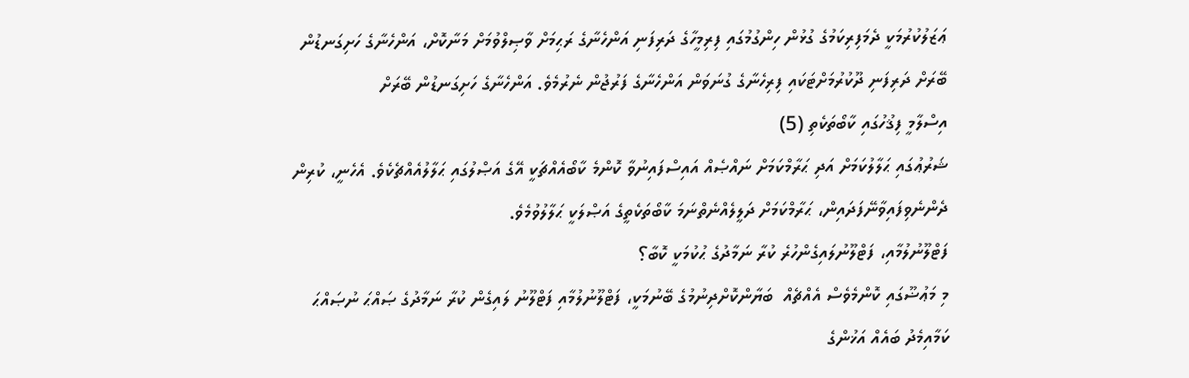ޢަޒަލުކުރުމަކީ ދެމަފިރިކަމުގެ ގުޅުން ހިންގުމުގައި ފިރިމީހާގެ ދަރިފަނި އަންހެނާގެ ރަޙިމަށް ވާޞިލްވުމަށް މަނާކޮށް، އަންހެނާގެ ހަށިގަނޑުން ބޭރަށް ދަރިފަނި ދޫކުރުމަށްޓަކައި ފިރިހެނާގެ ގުނަވަން އަންހެނާގެ ފަރުޖުން ނެރުމެވެ. އަންހެނާގެ ހަށިގަނޑުން ބޭރަށް
އިސްލާމީ ފިޤުހުގައި ކާބޯތަކެތި (5)
ޝަރުޢުގައި ޙަލާލުކަމަށް އަދި ޙަރާމްކަމަށް ނައްޞެއް އައިސްފައިނުވާ ކޮންމެ ކާބޯއެއްޗަކީ އޭގެ އަޞްލުގައި ޙަލާލުއެއްޗެކެވެ. އެހެނީ، ކުރިން ދެންނެވިފައިވާނޭފަދައިން، ޙަރާމްކަމަށް ދަލީލެއްނެތްނަމަ ކާބޯތަކެތީގެ އަޞްލަކީ ޙަލާލުވުމެވެ.
ފަޓްލޫނުލުމާއި، ފަޓްލޫނުލައިގެންހުރެ ކުރާ ނަމާދުގެ ޙުކުމަކީ ކޮބާ؟
މި މަޢުޟޫގައި ކޮންމެވެސް އެއްޗެއް  ބަޔާންކޮށްދިނުމުގެ ބޭނުމަކީ، ފަޓްލޫނުލުމާއި ފަޓްލޫނު ލައިގެން ކުރާ ނަމާދުގެ ޞައްޙަ ނުޞައްޙަ ކަމާއިމެދު ބައެއް އަޚުންގެ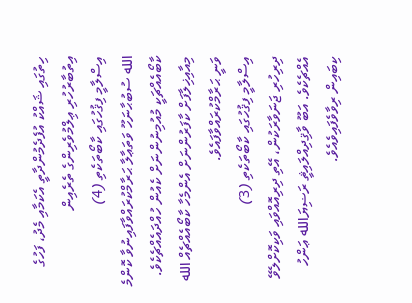ހިތުގައި ޝައްކު އުފެދެމުންދާތީ އެކަމާއި މެދު، ފަހުގެ އިތުބާރުހުރި ޢިލްމުވެރިންގެ ތެރެއިން
އިސްލާމީ ފިޤުހުގައި ކާބޯތަކެތި (4)
الله ސުބުޙާނަހޫ ވަތަޢާލާ ޙަރާމްކުރައްވާފައިނުވާ ކޮންމެ ކާބޯއެއްޗަކީ މުއުމިނުންނަށް ކެއުން ހުއްދައެއްޗެކެވެ. މިއާއިޚިލާފަށް ކާފަރުންނަށް އެންމެހާ ކާބޯއެއްޗެއް الله ވަނީ ޙަރާމްކުރައްވާފައެވެ.
އިސްލާމީ ފިޤުހުގައި ކާބޯތަކެތި (3)
ދިރިހުރި ޖަނަވާރަކުން، އޭތި ދިރިއޮއްވައި ވަކިކޮށްލެވޭ އެއްޗެކެވެ. އަބޫ ވާޤިދިއްލައިޘީ ރަޟިޔަالله ޢަންހު ކިބައިން ރިވާވެފައިވެއެވެ.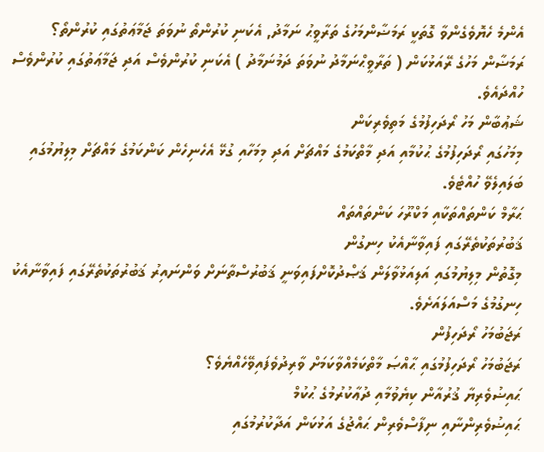އެންމެ ހެޔޮވެގެންވާ ގޮތަކީ ރަމަޟާންމަހުގެ ތަރާވީޙު ނަމާދު, އެކަނި ކުރުންތޯ ނުވަތަ ޖަމާޢަތުގައި ކުރުންތޯ؟
ރަމަޟާން މަހުގެ ރޭއަޅުކަން ( ތަރާވީޙްނަމާދު ނުވަތަ ދަމުނަމާދު ) އެކަނި ކުރުންވެސް އަދި ޖަމާޢަތުގައި ކުރުންވެސް ހުއްދައެވެ.
ޝަޢުބާން މަހު ރޯދަހިފުމުގެ މަތިވެރިކަން
މިމަހުގައި ރޯދަހިފުމުގެ ޙުކުމާއި އަދި މާތްކަމުގެ މައްޗަށް އަދި މިމަހާއި ގުޅޭ އެހެނިހެން ކަންކަމުގެ މައްޗަށް މިލިޔުމުގައި ބަލައިލެވޭ ހުއްޓެވެ.
ޙަރާމް ކަންތައްތަކާއި މަކްރޫހަ ކަންތައްތައް
ޤަބުރުތަކުތެރޭގައި ފައިވާނާއެކު ހިނގުން
މިގޮތުން މިލިޔުމުގައި އަލިއަޅުވާލަން ޤަޞްދުކޮށްފައިވަނީ ޤަބުރުސްތާނަށް ވަންނައިރު ޤަބުރުތަކުތެރޭގައި ފައިވާނާއެކު ހިނގުމުގެ މަސްއަލައަށެވެ.
ރަޖަބުމަހު ރޯދަހިފުން
ރަޖަބުމަހު ރޯދަހިފުމުގައި ޙާއްޞަ މާތްކަމެއްވާކަމަށް ވާރިދުވެފައިވޭހެއްޔެވެ؟
ޙައިޟުވެރިޔާ ޤުރުއާން ކިޔެވުމާއި ދުޢާކުރުމުގެ ޙުކުމް
ޙައިޟުވެރިންނާއި ނިފާސްވެރިން ޙައްޖުގެ އަޅުކަން އަދާކުރުމުގައި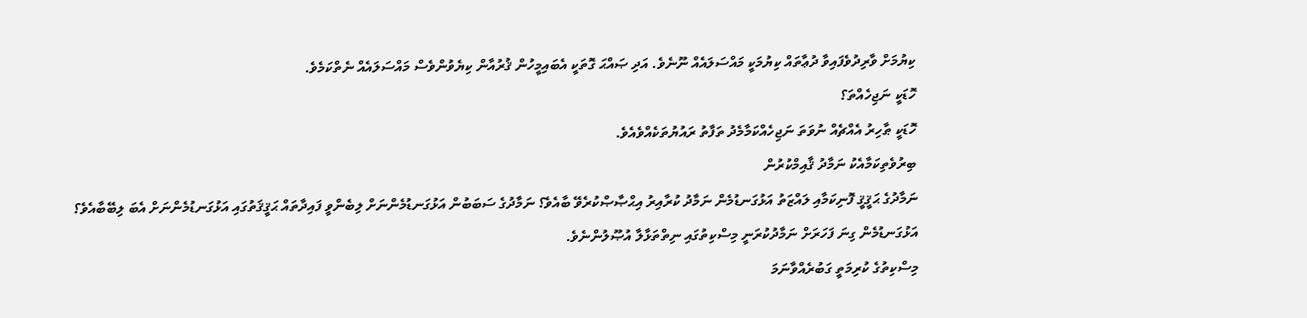ކިޔުމަށް ވާރިދުވެފައިވާ ދުޢާތައް ކިޔުމަކީ މައްސަލައެއް ނޫނެވެ. އަދި ޞައްޙަ ގޮތަކީ އެބައިމީހުން ޤުރުއާން ކިޔެވުންވެސް މައްސަލައެއް ނެތްކަމެވެ.
ހޮޑަކީ ނަޖިހެއްތަ؟
ހޮޑަކީ ޠާހިރު އެއްޗެއް ނުވަތަ ނަޖިހެއްކަމާމެދު ތަފާތު ރައުޔުތަކެއްވެއެވެ.
ބިރުވެތިކަމާއެކު ނަމާދު ޤާއިމްކުރުން
ނަމާދުގެ ޙަޤީޤީ ފޮނިކަމާއި ލައްޒަތު އަޅުގަނޑުމެން ނަމާދު ކުރާއިރު އިޙްޞާޞްކުރެވޭ ބާއެވެ؟ ނަމާދުގެ ސަބަބުން އަޅުގަނޑުމެންނަށް ލިބެންވީ ފައިދާތައް ޙަޤީޤަތުގައި އަޅުގަނޑުމެންނަށް އެބަ ލިބޭބާއެވެ؟ އަޅުގަނޑުމެން ގިނަ ފަހަރަށް ނަމާދުކުރަނީ މިސްކިތުގައި ނިތްތަޅާލާ އުޞޫލުންނެވެ.
މިސްކިތުގެ ކުރިމަތީ ގަބުރެއްވާނަމަ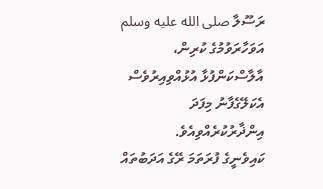ރަސޫލާ صلى الله عليه وسلم އަވަހާރަވުމުގެ ކުރިން، އާލާސްކަންފުޅާ އުޅުއްވިއިރުވެސް އެކަލޭގެފާނު މިފަދަ އިންޛާރުކުރެއްވިއެވެ.
ކައިވެނީގެ ފުރަތަމަ ރޭގެ އަދަބުތައް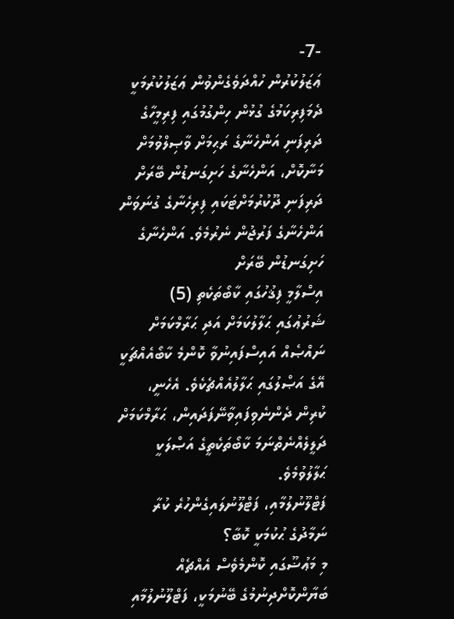-7-
ޢަޒަލުކުރުން ހުއްދަވެގެންވުން ޢަޒަލުކުރުމަކީ ދެމަފިރިކަމުގެ ގުޅުން ހިންގުމުގައި ފިރިމީހާގެ ދަރިފަނި އަންހެނާގެ ރަޙިމަށް ވާޞިލްވުމަށް މަނާކޮށް، އަންހެނާގެ ހަށިގަނޑުން ބޭރަށް ދަރިފަނި ދޫކުރުމަށްޓަކައި ފިރިހެނާގެ ގުނަވަން އަންހެނާގެ ފަރުޖުން ނެރުމެވެ. އަންހެނާގެ ހަށިގަނޑުން ބޭރަށް
އިސްލާމީ ފިޤުހުގައި ކާބޯތަކެތި (5)
ޝަރުޢުގައި ޙަލާލުކަމަށް އަދި ޙަރާމްކަމަށް ނައްޞެއް އައިސްފައިނުވާ ކޮންމެ ކާބޯއެއްޗަކީ އޭގެ އަޞްލުގައި ޙަލާލުއެއްޗެކެވެ. އެހެނީ، ކުރިން ދެންނެވިފައިވާނޭފަދައިން، ޙަރާމްކަމަށް ދަލީލެއްނެތްނަމަ ކާބޯތަކެތީގެ އަޞްލަކީ ޙަލާލުވުމެވެ.
ފަޓްލޫނުލުމާއި، ފަޓްލޫނުލައިގެންހުރެ ކުރާ ނަމާދުގެ ޙުކުމަކީ ކޮބާ؟
މި މަޢުޟޫގައި ކޮންމެވެސް އެއްޗެއް  ބަޔާންކޮށްދިނުމުގެ ބޭނުމަކީ، ފަޓްލޫނުލުމާއި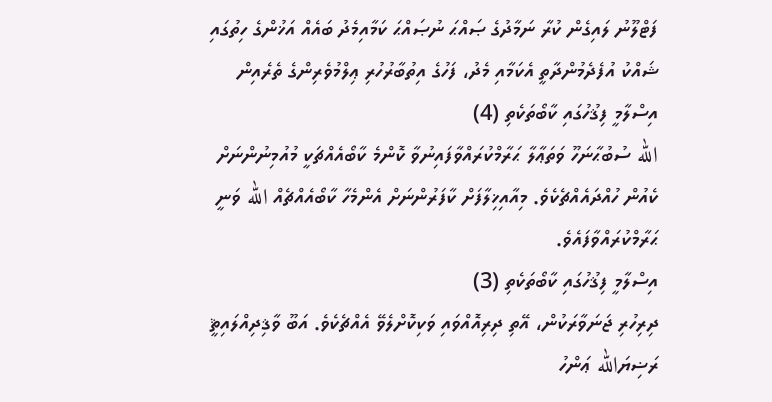ފަޓްލޫނު ލައިގެން ކުރާ ނަމާދުގެ ޞައްޙަ ނުޞައްޙަ ކަމާއިމެދު ބައެއް އަޚުންގެ ހިތުގައި ޝައްކު އުފެދެމުންދާތީ އެކަމާއި މެދު، ފަހުގެ އިތުބާރުހުރި ޢިލްމުވެރިންގެ ތެރެއިން
އިސްލާމީ ފިޤުހުގައި ކާބޯތަކެތި (4)
الله ސުބުޙާނަހޫ ވަތަޢާލާ ޙަރާމްކުރައްވާފައިނުވާ ކޮންމެ ކާބޯއެއްޗަކީ މުއުމިނުންނަށް ކެއުން ހުއްދައެއްޗެކެވެ. މިއާއިޚިލާފަށް ކާފަރުންނަށް އެންމެހާ ކާބޯއެއްޗެއް الله ވަނީ ޙަރާމްކުރައްވާފައެވެ.
އިސްލާމީ ފިޤުހުގައި ކާބޯތަކެތި (3)
ދިރިހުރި ޖަނަވާރަކުން، އޭތި ދިރިއޮއްވައި ވަކިކޮށްލެވޭ އެއްޗެކެވެ. އަބޫ ވާޤިދިއްލައިޘީ ރަޟިޔަالله ޢަންހު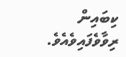ކިބައިން ރިވާވެފައިވެއެވެ.